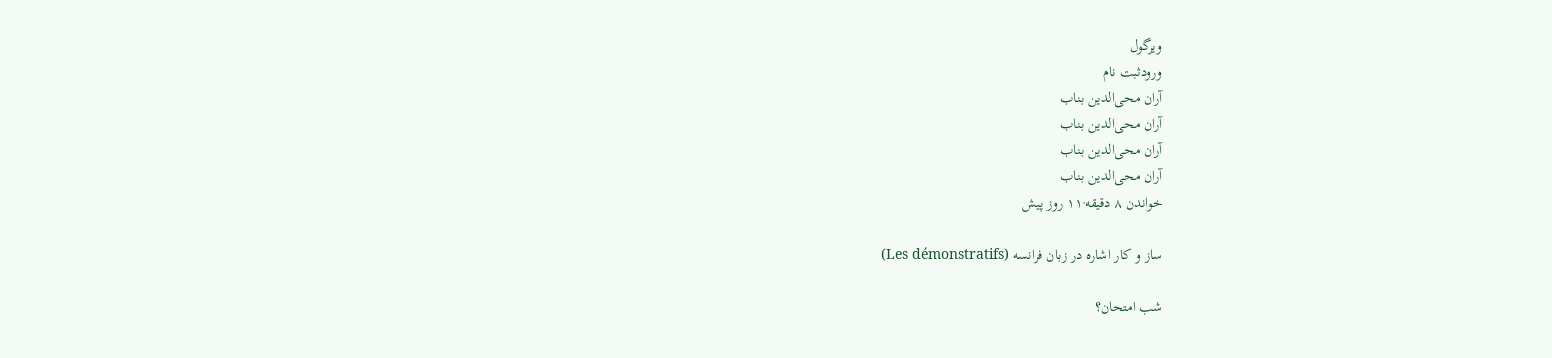ویرگول
ورودثبت نام
آران محی‌الدین بناب
آران محی‌الدین بناب
آران محی‌الدین بناب
آران محی‌الدین بناب
خواندن ۸ دقیقه·۱۱ روز پیش

ساز و کار اشاره در زبان فرانسه (Les démonstratifs)

شب امتحان؟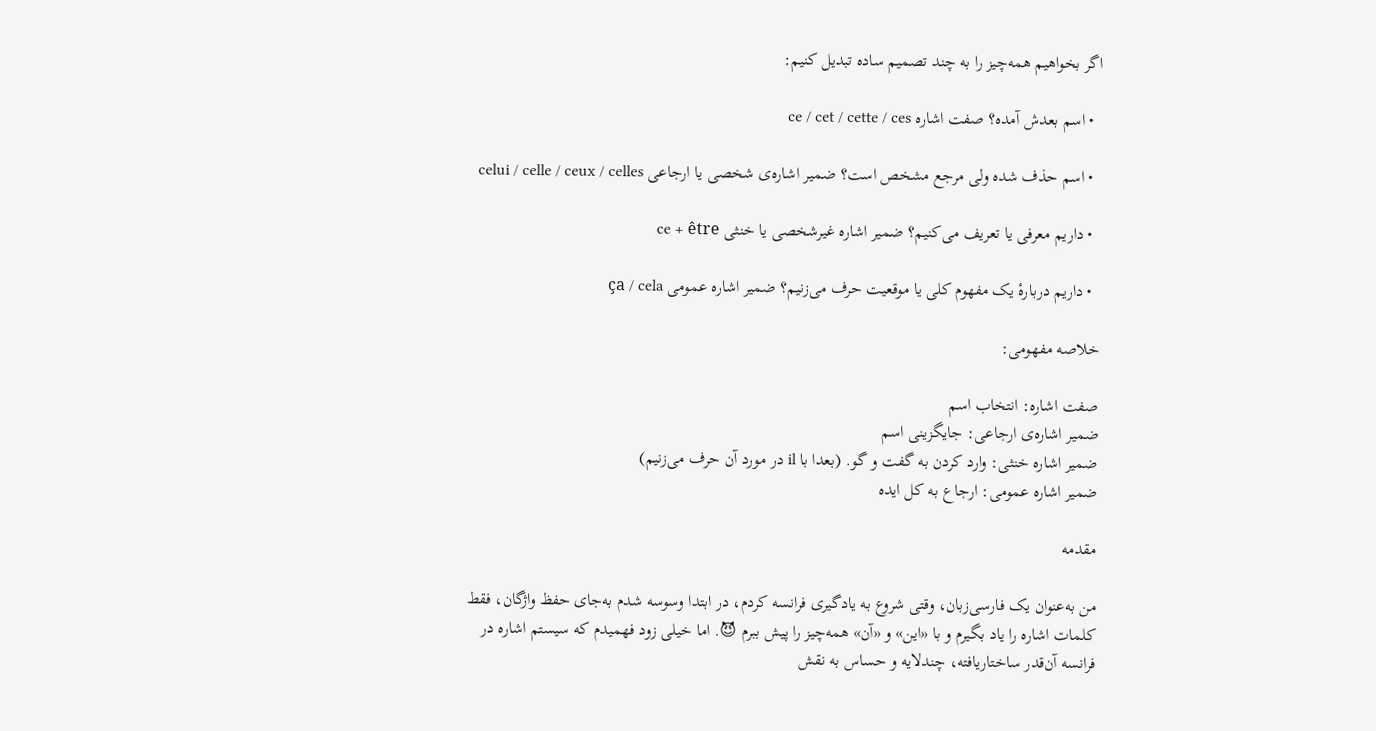اگر بخواهیم همه‌چیز را به چند تصمیم ساده تبدیل کنیم:

  • اسم بعدش آمده؟ صفت اشاره ce / cet / cette / ces

  • اسم حذف شده ولی مرجع مشخص است؟ ضمیر اشاره‌ی شخصی یا ارجاعی celui / celle / ceux / celles

  • داریم معرفی یا تعریف می‌کنیم؟ ضمیر اشاره غیرشخصی یا خنثی ce + être

  • داریم دربارهٔ یک مفهوم کلی یا موقعیت حرف می‌زنیم؟ ضمیر اشاره عمومی ça / cela

خلاصه مفهومی:

صفت اشاره: انتخاب اسم
ضمیر اشاره‌ی ارجاعی: جایگزینی اسم
ضمیر اشاره خنثی: وارد کردن به گفت و گو. (بعدا با il در مورد آن حرف می‌زنیم)
ضمیر اشاره عمومی: ارجاع به کل ایده

مقدمه

من به‌عنوان یک فارسی‌زبان، وقتی شروع به یادگیری فرانسه کردم، در ابتدا وسوسه شدم به‌جای حفظ واژگان، فقط کلمات اشاره را یاد بگیرم و با «این» و «آن» همه‌چیز را پیش ببرم 😈. اما خیلی زود فهمیدم که سیستم اشاره در فرانسه آن‌قدر ساختاریافته، چندلایه و حساس به نقش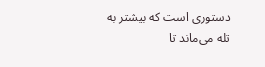دستوری است که بیشتر به تله می‌ماند تا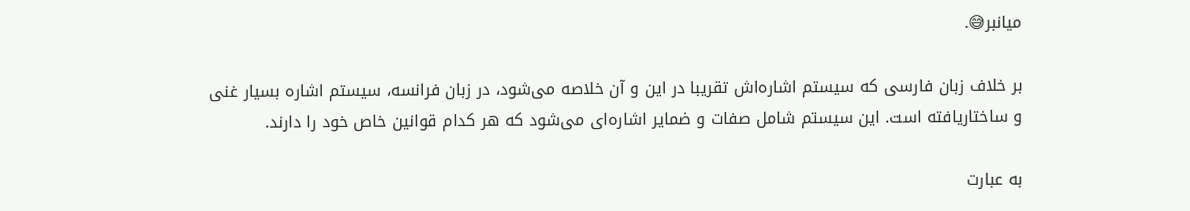میانبر😅.

بر خلاف زبان فارسی که سیستم اشاره‌اش تقریبا در این و آن خلاصه می‌شود، در زبان فرانسه، سیستم اشاره بسیار غنی و ساختاریافته است. این سیستم شامل صفات و ضمایر اشاره‌ای می‌شود که هر کدام قوانین خاص خود را دارند.

به عبارت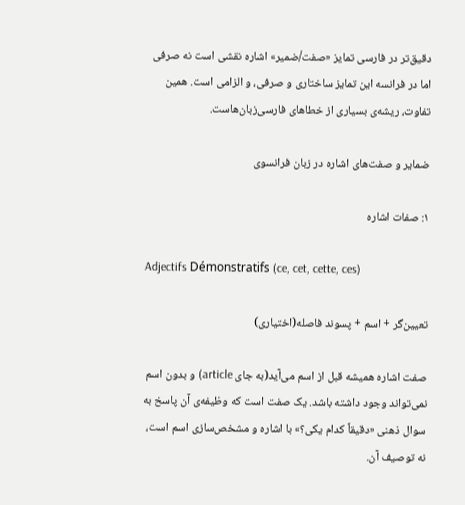دقیق‌تر در فارسی تمایز «صفت/ضمیر» اشاره نقشی است نه صرفی اما در فرانسه این تمایز ساختاری و صرفی، و الزامی است. همین تفاوت، ریشه‌ی بسیاری از خطاهای فارسی‌زبان‌هاست.

ضمایر و صفت‌های اشاره در زبان فرانسوی

۱: صفات اشاره

Adjectifs Démonstratifs (ce, cet, cette, ces)

تعیین‌گر + اسم + پسوند فاصله(اختیاری)

صفت اشاره همیشه قبل از اسم می‌آید(به جای article) و بدون اسم نمی‌تواند وجود داشته باشد. یک صفت است که وظیفه‌ی آن پاسخ به سوال ذهنی «دقیقاً کدام یکی؟» با اشاره و مشخص‌سازی اسم است، نه توصیف آن.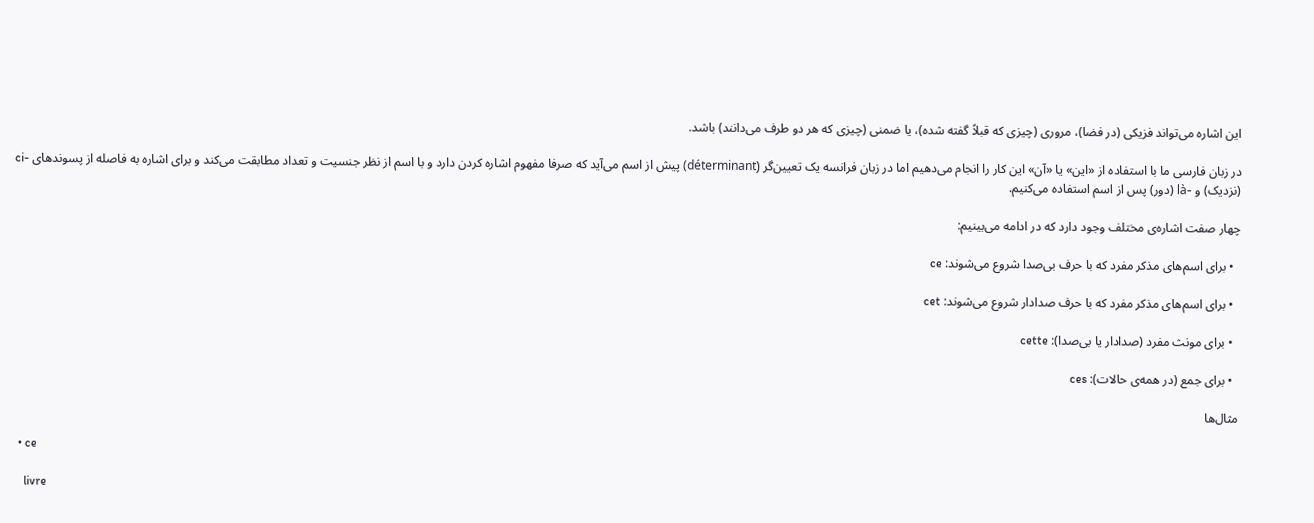این اشاره می‌تواند فزیکی (در فضا)، مروری (چیزی که قبلاً گفته شده)، یا ضمنی (چیزی که هر دو طرف می‌دانند) باشد.

در زبان فارسی ما با استفاده از «این» یا «آن» این کار را انجام می‌دهیم اما در زبان فرانسه یک تعیین‌گر (déterminant) پیش از اسم می‌آید که صرفا مفهوم اشاره کردن دارد و با اسم از نظر جنسیت و تعداد مطابقت می‌کند و برای اشاره به فاصله از پسوندهای -ci (نزدیک) و -là (دور) پس از اسم استفاده می‌کنیم.

چهار صفت اشاره‌ی مختلف وجود دارد که در ادامه می‌بینیم:

  • برای اسم‌های مذکر مفرد که با حرف بی‌صدا شروع می‌شوند: ce

  • برای اسم‌های مذکر مفرد که با حرف صدا‌دار شروع می‌شوند: cet

  • برای مونث مفرد (صدادار یا بی‌صدا): cette

  • برای جمع (در همه‌ی حالات): ces

مثال‌ها

  • ce

    livre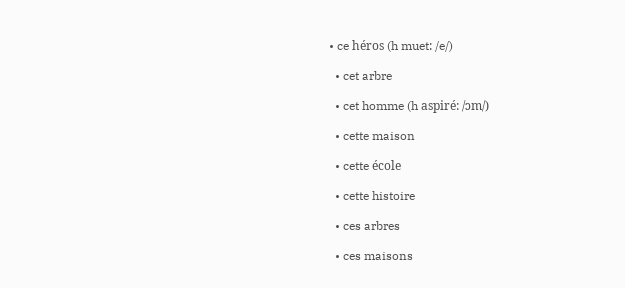• ce héros (h muet: /e/)

  • cet arbre

  • cet homme (h aspiré: /ɔm/)

  • cette maison

  • cette école

  • cette histoire

  • ces arbres

  • ces maisons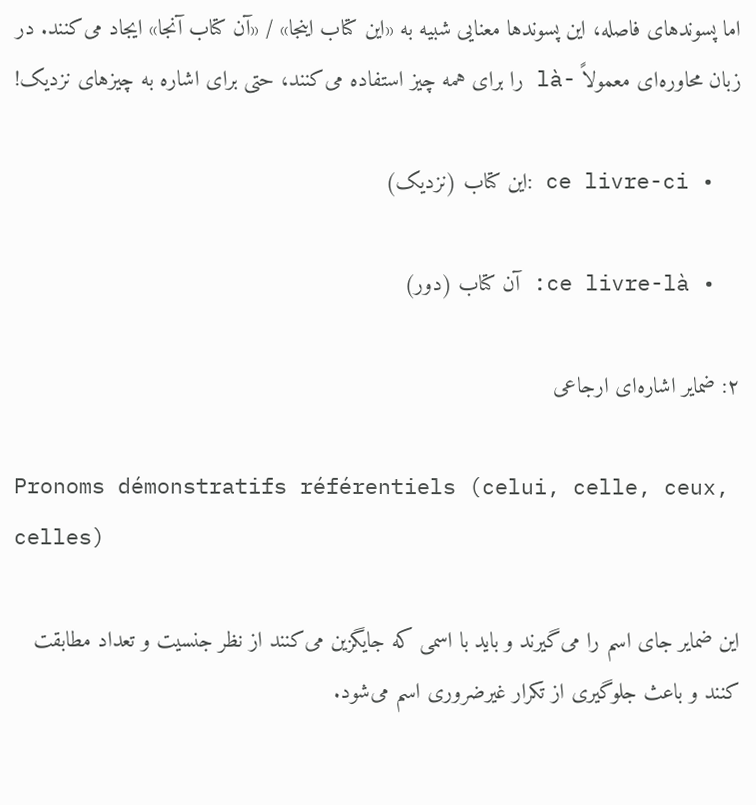اما پسوند‌های فاصله، این پسوندها معنایی شبیه به «این کتاب اینجا» / «آن کتاب آنجا» ایجاد می‌کنند. در زبان محاوره‌ای معمولاً -là را برای همه چیز استفاده می‌کنند، حتی برای اشاره به چیزهای نزدیک!

  • ce livre-ci :این کتاب (نزدیک)

  • ce livre-là: آن کتاب (دور)

۲: ضمایر اشاره‌ای ارجاعی

Pronoms démonstratifs référentiels (celui, celle, ceux, celles)

این ضمایر جای اسم را می‌گیرند و باید با اسمی که جایگزین می‌کنند از نظر جنسیت و تعداد مطابقت کنند و باعث جلوگیری از تکرار غیرضروری اسم می‌شود.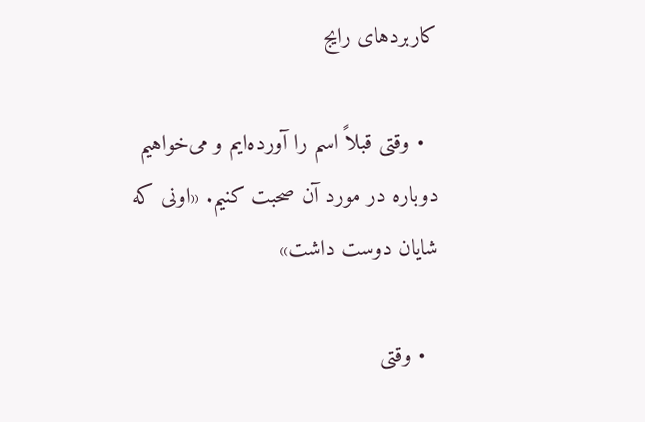کاربردهای رایج

  • وقتی قبلاً اسم را آورده‌ایم و می‌خواهیم دوباره در مورد آن صحبت کنیم. «اونی که شایان دوست داشت»

  • وقتی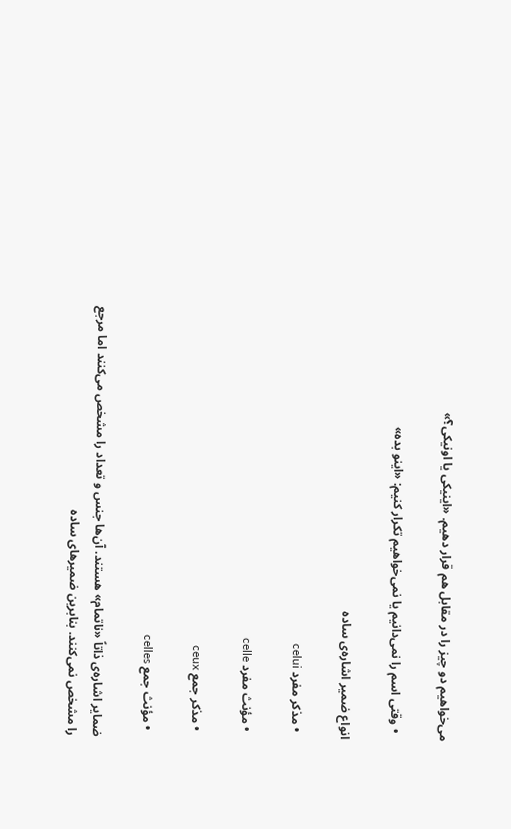می‌خواهیم دو چیز را در مقابل هم قرار دهیم. «اینیکی یا اونیکی؟»

  • وقتی اسم را نمی‌دانیم یا نمی‌خواهیم تکرار کنیم: «اینو بده»

انواع ضمیر اشاره‌ی ساده

  • مذکر مفرد celui

  • مؤنث مفرد celle

  • مذکر جمع ceux

  • مؤنث جمع celles

ضمایر اشاره‌ی ذاتاً «ناتمام» هستند. آن‌ها جنس و تعداد را مشخص می‌کنند اما مرجع را مشخص نمی‌کنند. بنابرین ضمیرهای ساده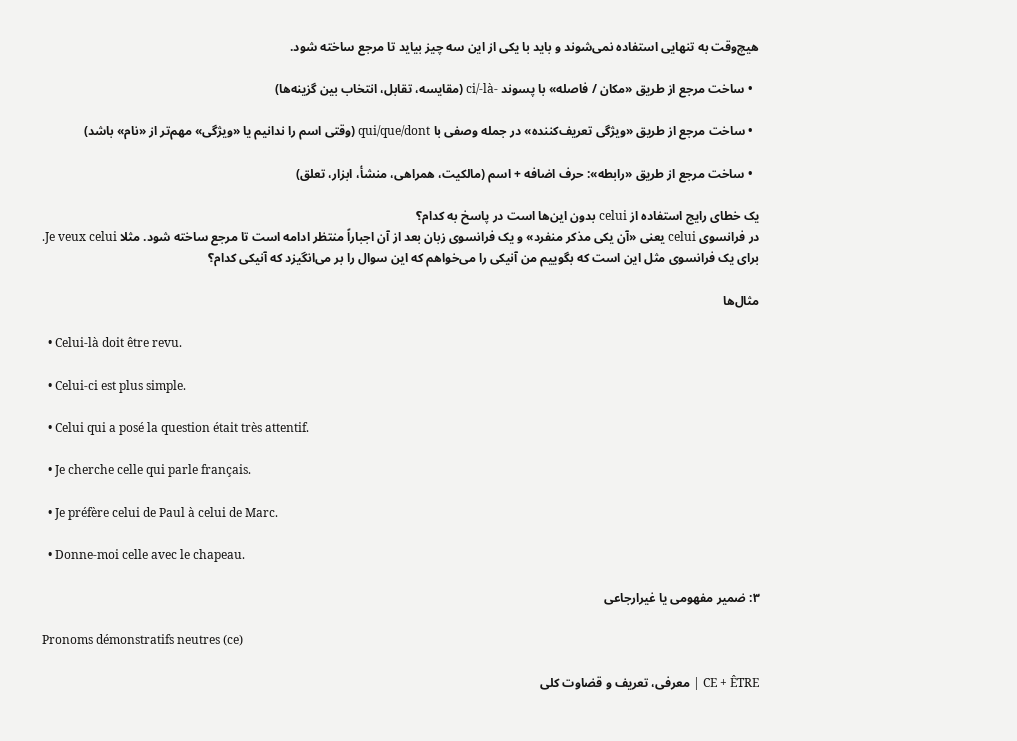هیچ‌وقت به تنهایی استفاده نمی‌شوند و باید با یکی از این سه چیز بیاید تا مرجع ساخته شود.

  • ساخت مرجع از طریق «مکان / فاصله» با پسوند -ci/-là (مقایسه، تقابل، انتخاب بین گزینه‌ها)

  • ساخت مرجع از طریق «ویژگی تعریف‌کننده» در جمله وصفی با qui/que/dont (وقتی اسم را ندانیم یا «ویژگی» مهم‌تر از «نام» باشد)

  • ساخت مرجع از طریق «رابطه»: حرف اضافه + اسم (مالکیت، همراهی، منشأ، ابزار، تعلق)

یک خطای رایج استفاده از celui بدون این‌ها است در پاسخ به کدام؟
در فرانسوی celui یعنی «آن یکی مذکر منفرد» و یک فرانسوی زبان بعد از آن اجباراً منتظر ادامه است تا مرجع ساخته شود. مثلا Je veux celui. برای یک فرانسوی مثل این است که بگوییم من آنیکی را می‌خواهم که این سوال را بر می‌انگیزد که آنیکی کدام؟

مثال‌ها

  • Celui-là doit être revu.

  • Celui-ci est plus simple.

  • Celui qui a posé la question était très attentif.

  • Je cherche celle qui parle français.

  • Je préfère celui de Paul à celui de Marc.

  • Donne-moi celle avec le chapeau.

۳: ضمیر مفهومی یا غیرارجاعی

Pronoms démonstratifs neutres (ce)

CE + ÊTRE | معرفی، تعریف و قضاوت کلی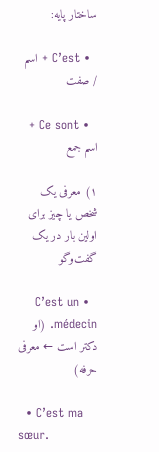ساختار پایه:

  • C’est + اسم / صفت

  • Ce sont + اسم جمع

۱) معرفی یک شخص یا چیز برای اولین بار در یک گفت‌وگو

  • C’est un médecin. (او دکتر است ← معرفی حرفه)

  • C’est ma sœur.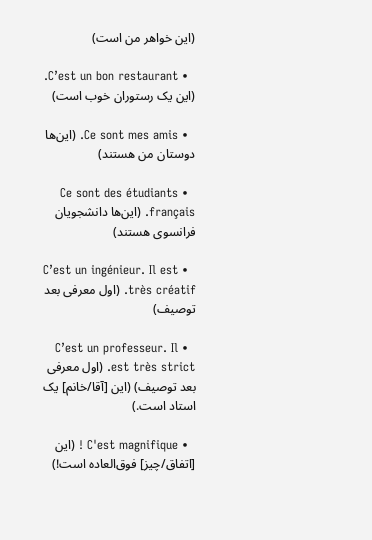(این خواهر من است)

  • C’est un bon restaurant. (این یک رستوران خوب است)

  • Ce sont mes amis. (این‌ها دوستان من هستند)

  • Ce sont des étudiants français. (این‌ها دانشجویان فرانسوی هستند)

  • C’est un ingénieur. Il est très créatif. (اول معرفی بعد توصیف)

  • C’est un professeur. Il est très strict. (اول معرفی بعد توصیف) (این [آقا/خانم] یک استاد است.)

  • C'est magnifique ! (این [اتفاق/چیز] فوق‌العاده است!)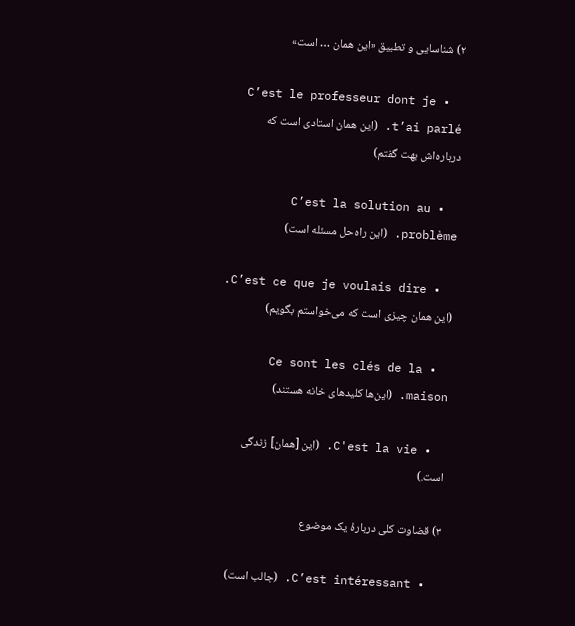۲) شناسایی و تطبیق «این همان … است»

  • C’est le professeur dont je t’ai parlé. (این همان استادی است که درباره‌اش بهت گفتم)

  • C’est la solution au problème. (این راه‌حل مسئله است)

  • C’est ce que je voulais dire. (این همان چیزی است که می‌خواستم بگویم)

  • Ce sont les clés de la maison. (این‌ها کلیدهای خانه هستند)

  • C'est la vie. (این [همان] زندگی است.)

۳) قضاوت کلی دربارهٔ یک موضوع

  • C’est intéressant. (جالب است)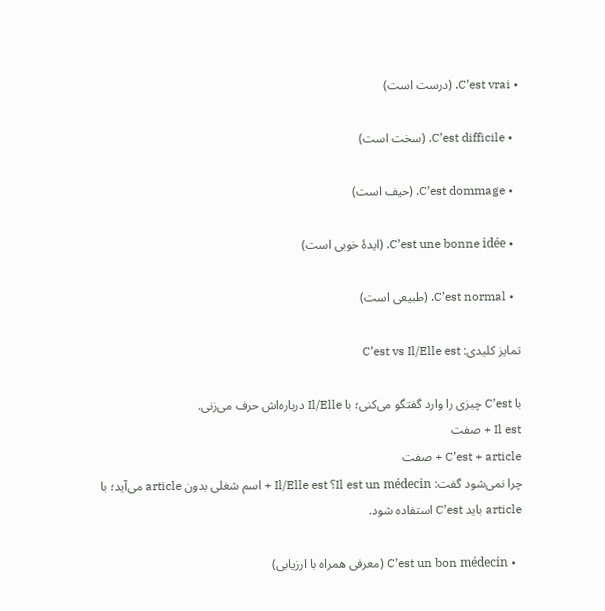• C’est vrai. (درست است)

  • C’est difficile. (سخت است)

  • C’est dommage. (حیف است)

  • C’est une bonne idée. (ایدهٔ خوبی است)

  • C’est normal. (طبیعی است)

تمایز کلیدی: C’est vs Il/Elle est

با C’est چیزی را وارد گفتگو می‌کنی؛ با Il/Elle درباره‌اش حرف می‌زنی.
Il est + صفت
C’est + article + صفت
چرا نمی‌شود گفت: Il est un médecin؟ Il/Elle est + اسم شغلی بدون article می‌آید؛ با article باید C’est استفاده شود.

  • C’est un bon médecin (معرفی همراه با ارزیابی)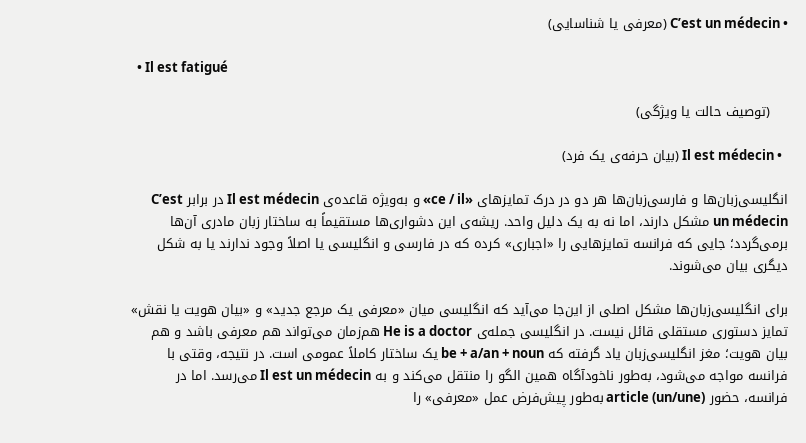• C’est un médecin (معرفی یا شناسایی)

  • Il est fatigué

    (توصیف حالت یا ویژگی)

  • Il est médecin (بیان حرفه‌ی یک فرد)

انگلیسی‌زبان‌ها و فارسی‌زبان‌ها هر دو در درک تمایزهای «ce / il» و به‌ویژه قاعده‌ی Il est médecin در برابر C’est un médecin مشکل دارند، اما نه به یک دلیل واحد. ریشه‌ی این دشواری‌ها مستقیماً به ساختار زبان مادری آن‌ها برمی‌گردد؛ جایی که فرانسه تمایزهایی را «اجباری» کرده که در فارسی و انگلیسی یا اصلاً وجود ندارند یا به شکل دیگری بیان می‌شوند.

برای انگلیسی‌زبان‌ها مشکل اصلی از این‌جا می‌آید که انگلیسی میان «معرفی یک مرجع جدید» و «بیان هویت یا نقش» تمایز دستوری مستقلی قائل نیست. در انگلیسی جمله‌ی He is a doctor هم‌زمان می‌تواند هم معرفی باشد و هم بیان هویت؛ مغز انگلیسی‌زبان یاد گرفته که be + a/an + noun یک ساختار کاملاً عمومی است. در نتیجه، وقتی با فرانسه مواجه می‌شود، به‌طور ناخودآگاه همین الگو را منتقل می‌کند و به Il est un médecin می‌رسد. اما در فرانسه، حضور article (un/une) به‌طور پیش‌فرض عمل «معرفی» را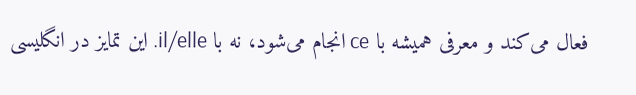فعال می‌کند و معرفی همیشه با ce انجام می‌شود، نه با il/elle. این تمایز در انگلیسی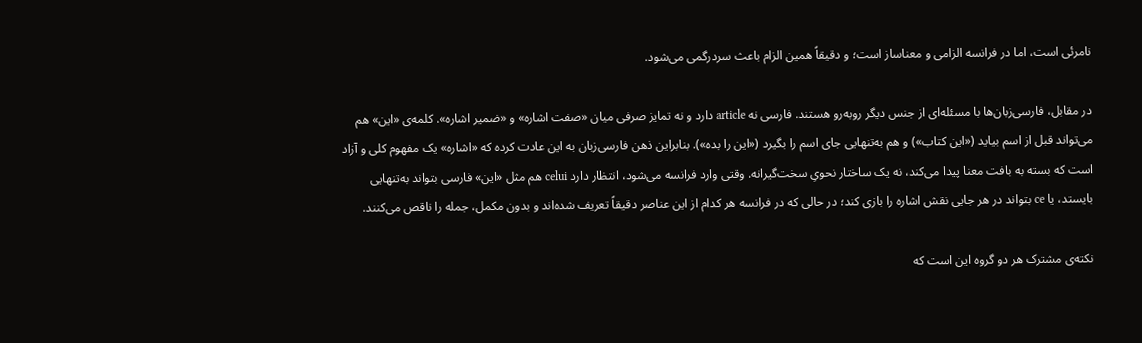نامرئی است، اما در فرانسه الزامی و معنا‌ساز است؛ و دقیقاً همین الزام باعث سردرگمی می‌شود.

در مقابل، فارسی‌زبان‌ها با مسئله‌ای از جنس دیگر روبه‌رو هستند. فارسی نه article دارد و نه تمایز صرفی میان «صفت اشاره» و «ضمیر اشاره». کلمه‌ی «این» هم می‌تواند قبل از اسم بیاید («این کتاب») و هم به‌تنهایی جای اسم را بگیرد («این را بده»). بنابراین ذهن فارسی‌زبان به این عادت کرده که «اشاره» یک مفهوم کلی و آزاد است که بسته به بافت معنا پیدا می‌کند، نه یک ساختار نحویِ سخت‌گیرانه. وقتی وارد فرانسه می‌شود، انتظار دارد celui هم مثل «این» فارسی بتواند به‌تنهایی بایستد، یا ce بتواند در هر جایی نقش اشاره را بازی کند؛ در حالی که در فرانسه هر کدام از این عناصر دقیقاً تعریف شده‌اند و بدون مکمل، جمله را ناقص می‌کنند.

نکته‌ی مشترک هر دو گروه این است که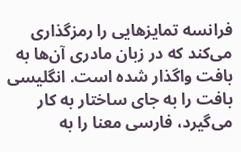فرانسه تمایزهایی را رمزگذاری می‌کند که در زبان مادری آن‌ها به بافت واگذار شده است. انگلیسی بافت را به جای ساختار به کار می‌گیرد، فارسی معنا را به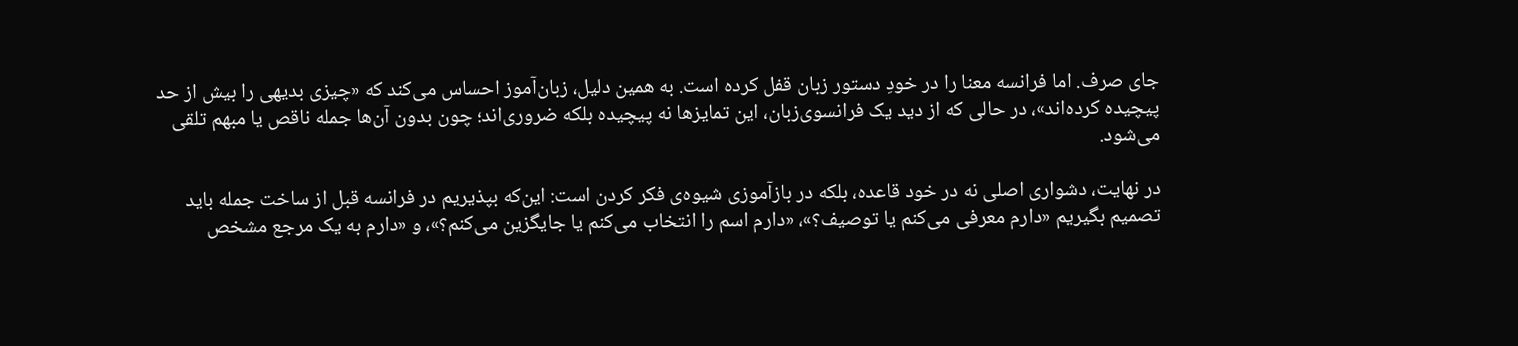جای صرف. اما فرانسه معنا را در خودِ دستور زبان قفل کرده است. به همین دلیل، زبان‌آموز احساس می‌کند که «چیزی بدیهی را بیش از حد پیچیده کرده‌اند»، در حالی که از دید یک فرانسوی‌زبان، این تمایزها نه پیچیده بلکه ضروری‌اند؛ چون بدون آن‌ها جمله ناقص یا مبهم تلقی می‌شود.

در نهایت، دشواری اصلی نه در خود قاعده، بلکه در بازآموزی شیوه‌ی فکر کردن است: این‌که بپذیریم در فرانسه قبل از ساخت جمله باید تصمیم بگیریم «دارم معرفی می‌کنم یا توصیف؟»، «دارم اسم را انتخاب می‌کنم یا جایگزین می‌کنم؟»، و «دارم به یک مرجع مشخص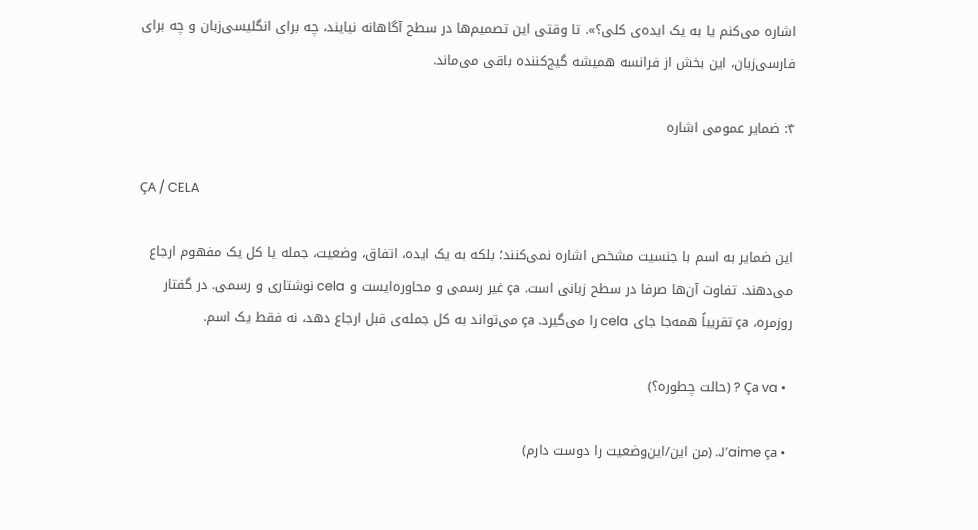اشاره می‌کنم یا به یک ایده‌ی کلی؟». تا وقتی این تصمیم‌ها در سطح آگاهانه نیایند، چه برای انگلیسی‌زبان و چه برای فارسی‌زبان، این بخش از فرانسه همیشه گیج‌کننده باقی می‌ماند.

۴: ضمایر عمومی اشاره

ÇA / CELA

این ضمایر به اسم با جنسیت مشخص اشاره نمی‌کنند؛ بلکه به یک ایده، اتفاق، وضعیت، جمله یا کل یک مفهوم ارجاع می‌دهند. تفاوت آن‌ها صرفا در سطح زبانی است. ça غیر رسمی و محاوره‌ایست و cela نوشتاری و رسمی. در گفتار روزمره، ça تقریباً همه‌جا جای cela را می‌گیرد. ça می‌تواند به کل جمله‌ی قبل ارجاع دهد، نه فقط یک اسم.

  • Ça va ? (حالت چطوره؟)

  • J’aime ça. (من این/این‌وضعیت را دوست دارم)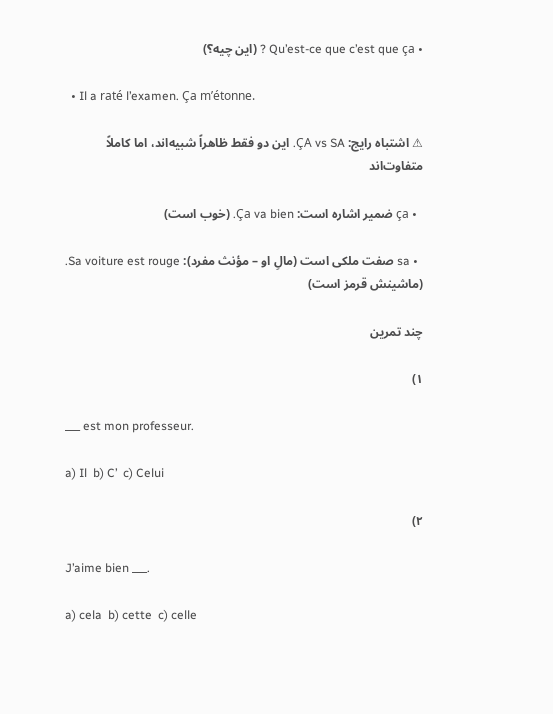• Qu’est-ce que c’est que ça ? (این چیه؟)

  • Il a raté l’examen. Ça m’étonne.

⚠ اشتباه رایج: ÇA vs SA. این دو فقط ظاهراً شبیه‌اند، اما کاملاً متفاوت‌اند

  • ça ضمیر اشاره است: Ça va bien. (خوب است)

  • sa صفت ملکی است (مالِ او – مؤنث مفرد): Sa voiture est rouge. (ماشینش قرمز است)

چند تمرین

۱)

___ est mon professeur.

a) Il  b) C’  c) Celui

۲)

J’aime bien ___.

a) cela  b) cette  c) celle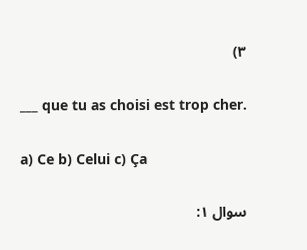۳)

___ que tu as choisi est trop cher.

a) Ce b) Celui c) Ça

سوال ۱: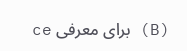(B) برای معرفی ce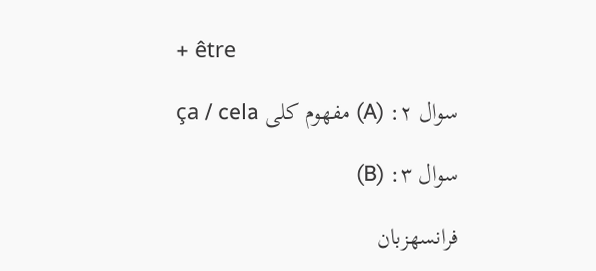+ être

سوال ۲: (A) مفهوم کلی ça / cela

سوال ۳: (B)

فرانسهزبان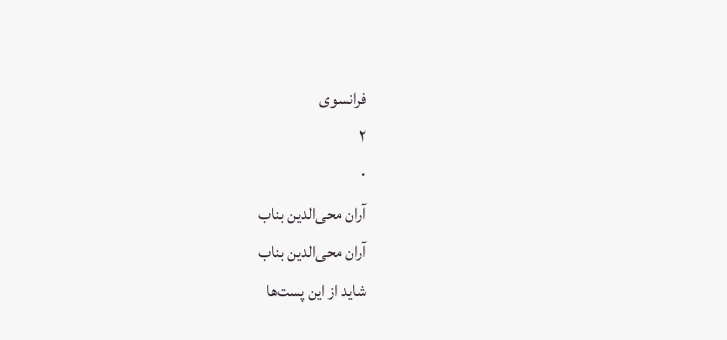فرانسوی
۲
۰
آران محی‌الدین بناب
آران محی‌الدین بناب
شاید از این پست‌ها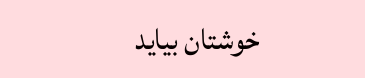خوشتان بیاید